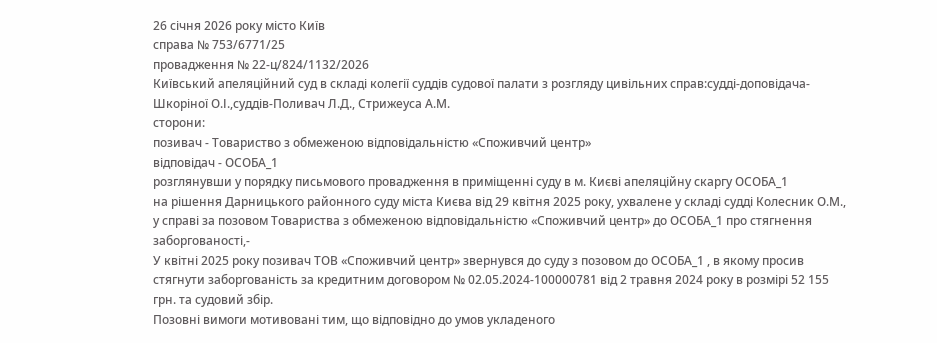26 січня 2026 року місто Київ
справа № 753/6771/25
провадження № 22-ц/824/1132/2026
Київський апеляційний суд в складі колегії суддів судової палати з розгляду цивільних справ:судді-доповідача- Шкоріної О.І.,суддів-Поливач Л.Д., Стрижеуса А.М.
сторони:
позивач - Товариство з обмеженою відповідальністю «Споживчий центр»
відповідач - ОСОБА_1
розглянувши у порядку письмового провадження в приміщенні суду в м. Києві апеляційну скаргу ОСОБА_1
на рішення Дарницького районного суду міста Києва від 29 квітня 2025 року, ухвалене у складі судді Колесник О.М.,
у справі за позовом Товариства з обмеженою відповідальністю «Споживчий центр» до ОСОБА_1 про стягнення заборгованості,-
У квітні 2025 року позивач ТОВ «Споживчий центр» звернувся до суду з позовом до ОСОБА_1 , в якому просив стягнути заборгованість за кредитним договором № 02.05.2024-100000781 від 2 травня 2024 року в розмірі 52 155 грн. та судовий збір.
Позовні вимоги мотивовані тим, що відповідно до умов укладеного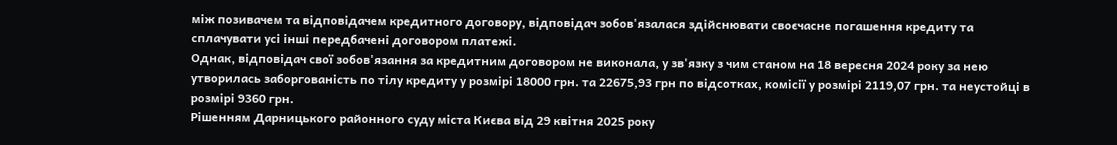між позивачем та відповідачем кредитного договору, відповідач зобов'язалася здійснювати своєчасне погашення кредиту та сплачувати усі інші передбачені договором платежі.
Однак, відповідач свої зобов'язання за кредитним договором не виконала, у зв'язку з чим станом на 18 вересня 2024 року за нею утворилась заборгованість по тілу кредиту у розмірі 18000 грн. та 22675,93 грн по відсотках, комісії у розмірі 2119,07 грн. та неустойці в розмірі 9360 грн.
Рішенням Дарницького районного суду міста Києва від 29 квітня 2025 року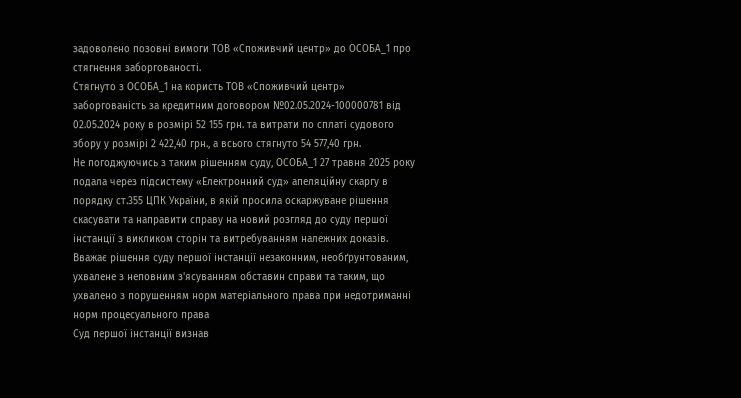задоволено позовні вимоги ТОВ «Споживчий центр» до ОСОБА_1 про стягнення заборгованості.
Стягнуто з ОСОБА_1 на користь ТОВ «Споживчий центр» заборгованість за кредитним договором №02.05.2024-100000781 від 02.05.2024 року в розмірі 52 155 грн. та витрати по сплаті судового збору у розмірі 2 422,40 грн., а всього стягнуто 54 577,40 грн.
Не погоджуючись з таким рішенням суду, ОСОБА_1 27 травня 2025 року подала через підсистему «Електронний суд» апеляційну скаргу в порядку ст.355 ЦПК України, в якій просила оскаржуване рішення скасувати та направити справу на новий розгляд до суду першої інстанції з викликом сторін та витребуванням належних доказів.
Вважає рішення суду першої інстанції незаконним, необґрунтованим, ухвалене з неповним з'ясуванням обставин справи та таким, що ухвалено з порушенням норм матеріального права при недотриманні норм процесуального права
Суд першої інстанції визнав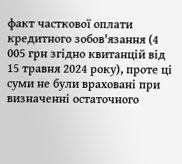факт часткової оплати кредитного зобов'язання (4 005 грн згідно квитанцій від 15 травня 2024 року), проте ці суми не були враховані при визначенні остаточного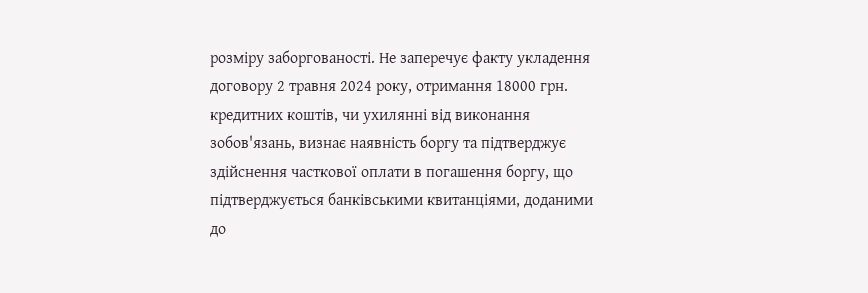розміру заборгованості. Не заперечує факту укладення договору 2 травня 2024 року, отримання 18000 грн. кредитних коштів, чи ухилянні від виконання зобов'язань, визнає наявність боргу та підтверджує здійснення часткової оплати в погашення боргу, що підтверджується банківськими квитанціями, доданими до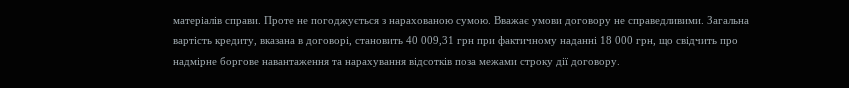матеріалів справи. Проте не погоджується з нарахованою сумою. Вважає умови договору не справедливими. Загальна вартість кредиту, вказана в договорі, становить 40 009,31 грн при фактичному наданні 18 000 грн, що свідчить про надмірне боргове навантаження та нарахування відсотків поза межами строку дії договору.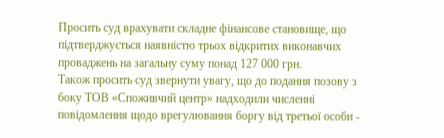Просить суд врахувати складне фінансове становище, що підтверджується наявністю трьох відкритих виконавчих проваджень на загальну суму понад 127 000 грн.
Також просить суд звернути увагу, що до подання позову з боку ТОВ «Споживчий центр» надходили численні повідомлення щодо врегулювання боргу від третьої особи -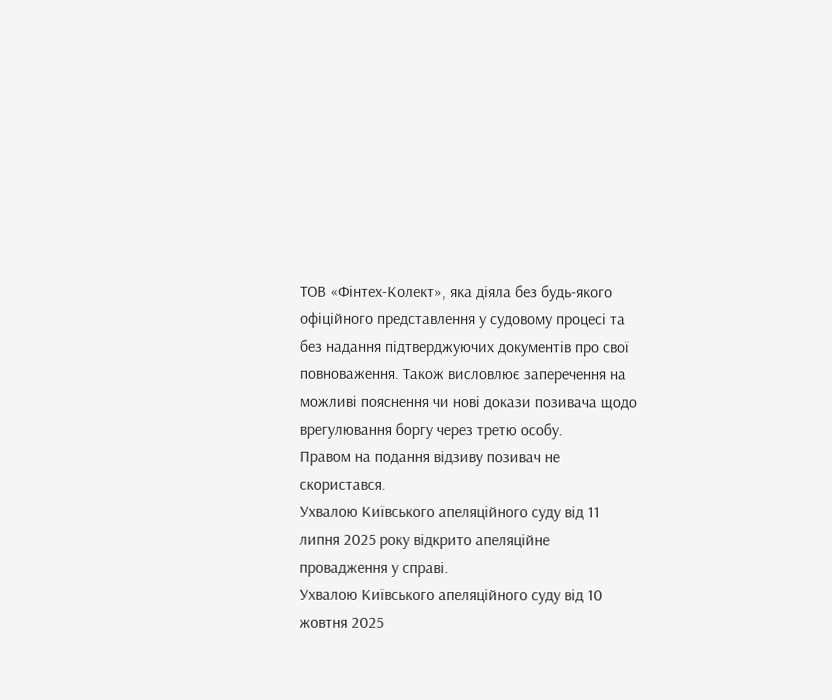ТОВ «Фінтех-Колект», яка діяла без будь-якого офіційного представлення у судовому процесі та без надання підтверджуючих документів про свої повноваження. Також висловлює заперечення на можливі пояснення чи нові докази позивача щодо врегулювання боргу через третю особу.
Правом на подання відзиву позивач не скористався.
Ухвалою Київського апеляційного суду від 11 липня 2025 року відкрито апеляційне провадження у справі.
Ухвалою Київського апеляційного суду від 10 жовтня 2025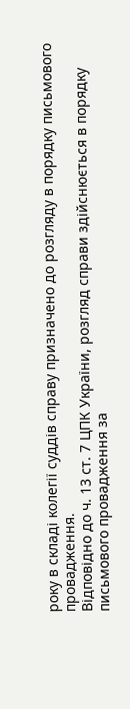року в складі колегії суддів справу призначено до розгляду в порядку письмового провадження.
Відповідно до ч. 13 ст. 7 ЦПК України, розгляд справи здійснюється в порядку письмового провадження за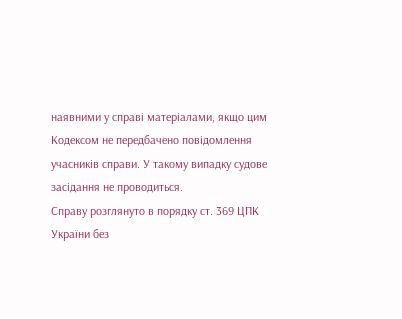наявними у справі матеріалами, якщо цим Кодексом не передбачено повідомлення учасників справи. У такому випадку судове засідання не проводиться.
Справу розглянуто в порядку ст. 369 ЦПК України без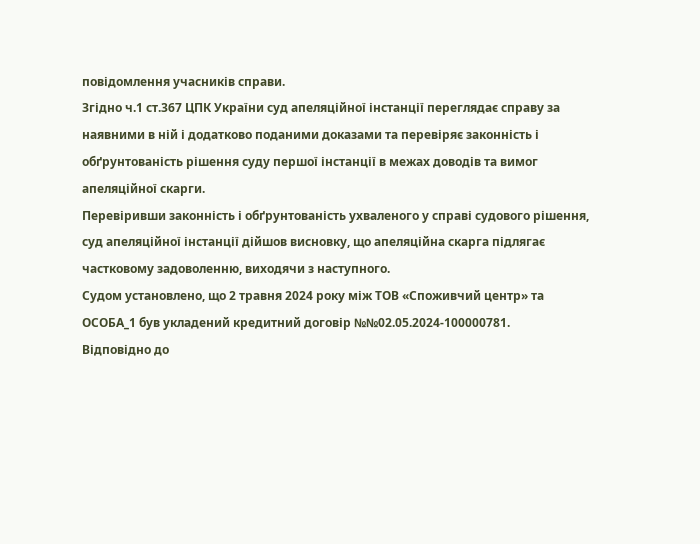повідомлення учасників справи.
Згідно ч.1 ст.367 ЦПК України суд апеляційної інстанції переглядає справу за наявними в ній і додатково поданими доказами та перевіряє законність і обґрунтованість рішення суду першої інстанції в межах доводів та вимог апеляційної скарги.
Перевіривши законність і обґрунтованість ухваленого у справі судового рішення, суд апеляційної інстанції дійшов висновку, що апеляційна скарга підлягає частковому задоволенню, виходячи з наступного.
Судом установлено, що 2 травня 2024 року між ТОВ «Споживчий центр» та ОСОБА_1 був укладений кредитний договір №№02.05.2024-100000781.
Відповідно до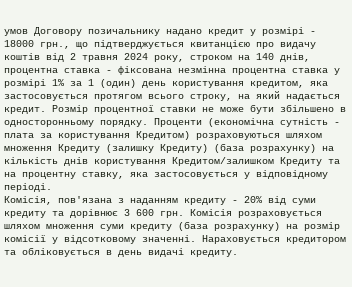умов Договору позичальнику надано кредит у розмірі - 18000 грн., що підтверджується квитанцією про видачу коштів від 2 травня 2024 року, строком на 140 днів, процентна ставка - фіксована незмінна процентна ставка у розмірі 1% за 1 (один) день користування кредитом, яка застосовується протягом всього строку, на який надається кредит. Розмір процентної ставки не може бути збільшено в односторонньому порядку. Проценти (економічна сутність - плата за користування Кредитом) розраховуються шляхом множення Кредиту (залишку Кредиту) (база розрахунку) на кількість днів користування Кредитом/залишком Кредиту та на процентну ставку, яка застосовується у відповідному періоді.
Комісія, пов'язана з наданням кредиту - 20% від суми кредиту та дорівнює 3 600 грн. Комісія розраховується шляхом множення суми кредиту (база розрахунку) на розмір комісії у відсотковому значенні. Нараховується кредитором та обліковується в день видачі кредиту.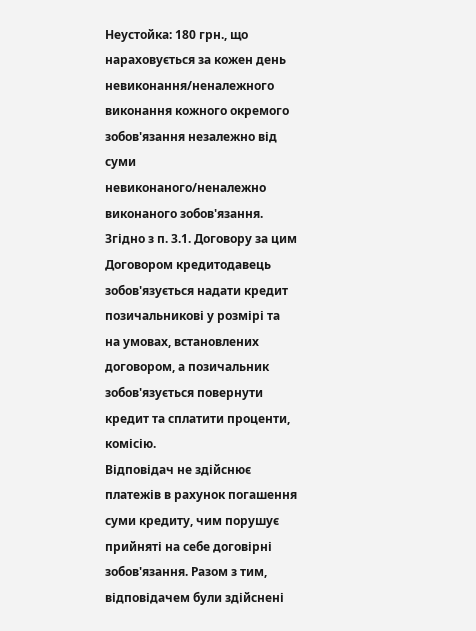Неустойка: 180 грн., що нараховується за кожен день невиконання/неналежного виконання кожного окремого зобов'язання незалежно від суми невиконаного/неналежно виконаного зобов'язання.
Згідно з п. 3.1. Договору за цим Договором кредитодавець зобов'язується надати кредит позичальникові у розмірі та на умовах, встановлених договором, а позичальник зобов'язується повернути кредит та сплатити проценти, комісію.
Відповідач не здійснює платежів в рахунок погашення суми кредиту, чим порушує прийняті на себе договірні зобов'язання. Разом з тим, відповідачем були здійснені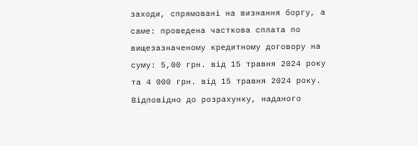заходи, спрямовані на визнання боргу, а саме: проведена часткова сплата по вищезазначеному кредитному договору на суму: 5,00 грн. від 15 травня 2024 року та 4 000 грн. від 15 травня 2024 року.
Відповідно до розрахунку, наданого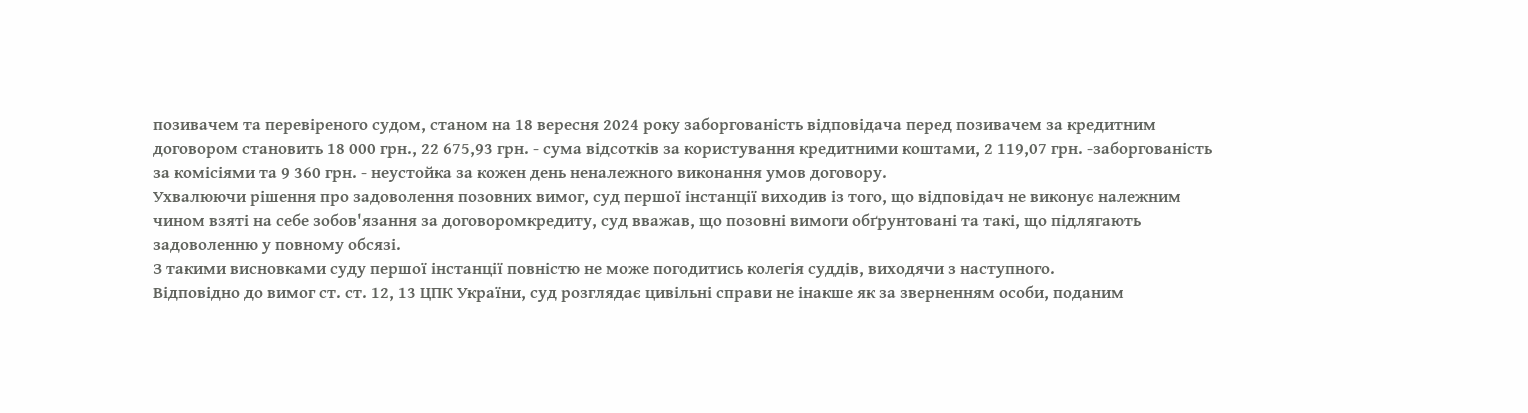позивачем та перевіреного судом, станом на 18 вересня 2024 року заборгованість відповідача перед позивачем за кредитним договором становить 18 000 грн., 22 675,93 грн. - сума відсотків за користування кредитними коштами, 2 119,07 грн. -заборгованість за комісіями та 9 360 грн. - неустойка за кожен день неналежного виконання умов договору.
Ухвалюючи рішення про задоволення позовних вимог, суд першої інстанції виходив із того, що відповідач не виконує належним чином взяті на себе зобов'язання за договоромкредиту, суд вважав, що позовні вимоги обґрунтовані та такі, що підлягають задоволенню у повному обсязі.
З такими висновками суду першої інстанції повністю не може погодитись колегія суддів, виходячи з наступного.
Відповідно до вимог ст. ст. 12, 13 ЦПК України, суд розглядає цивільні справи не інакше як за зверненням особи, поданим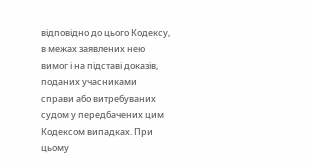відповідно до цього Кодексу, в межах заявлених нею вимог і на підставі доказів, поданих учасниками справи або витребуваних судом у передбачених цим Кодексом випадках. При цьому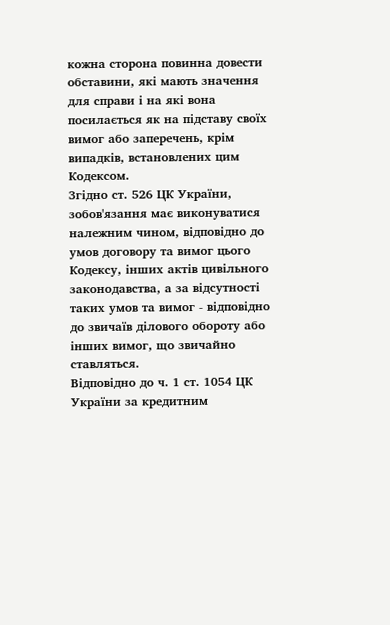кожна сторона повинна довести обставини, які мають значення для справи і на які вона посилається як на підставу своїх вимог або заперечень, крім випадків, встановлених цим Кодексом.
Згідно ст. 526 ЦК України, зобов'язання має виконуватися належним чином, відповідно до умов договору та вимог цього Кодексу, інших актів цивільного законодавства, а за відсутності таких умов та вимог - відповідно до звичаїв ділового обороту або інших вимог, що звичайно ставляться.
Відповідно до ч. 1 ст. 1054 ЦК України за кредитним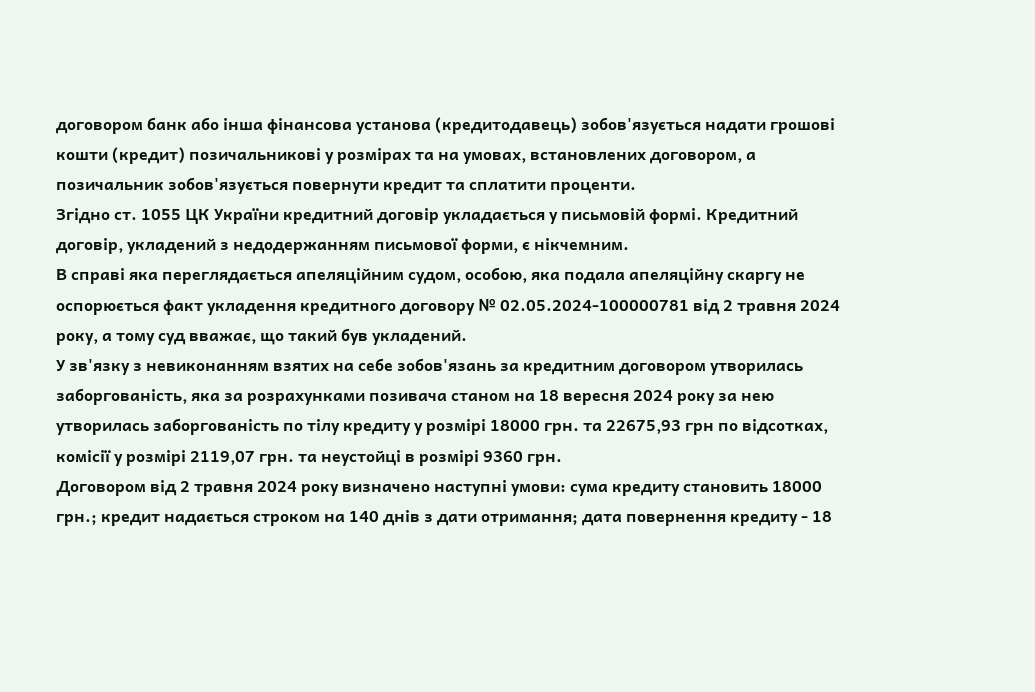договором банк або інша фінансова установа (кредитодавець) зобов'язується надати грошові кошти (кредит) позичальникові у розмірах та на умовах, встановлених договором, а позичальник зобов'язується повернути кредит та сплатити проценти.
Згідно ст. 1055 ЦК України кредитний договір укладається у письмовій формі. Кредитний договір, укладений з недодержанням письмової форми, є нікчемним.
В справі яка переглядається апеляційним судом, особою, яка подала апеляційну скаргу не оспорюється факт укладення кредитного договору № 02.05.2024-100000781 від 2 травня 2024 року, а тому суд вважає, що такий був укладений.
У зв'язку з невиконанням взятих на себе зобов'язань за кредитним договором утворилась заборгованість, яка за розрахунками позивача станом на 18 вересня 2024 року за нею утворилась заборгованість по тілу кредиту у розмірі 18000 грн. та 22675,93 грн по відсотках, комісії у розмірі 2119,07 грн. та неустойці в розмірі 9360 грн.
Договором від 2 травня 2024 року визначено наступні умови: сума кредиту становить 18000 грн.; кредит надається строком на 140 днів з дати отримання; дата повернення кредиту - 18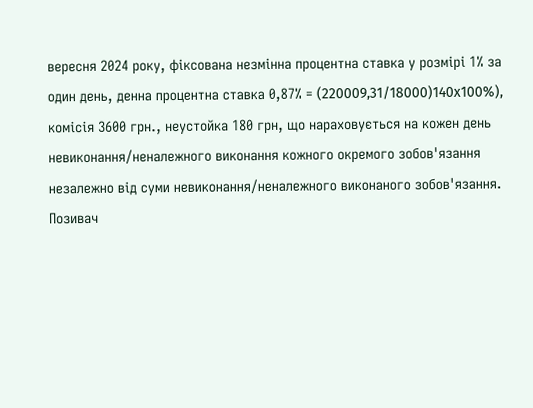вересня 2024 року, фіксована незмінна процентна ставка у розмірі 1% за один день, денна процентна ставка 0,87% = (220009,31/18000)140x100%), комісія 3600 грн., неустойка 180 грн, що нараховується на кожен день невиконання/неналежного виконання кожного окремого зобов'язання незалежно від суми невиконання/неналежного виконаного зобов'язання.
Позивач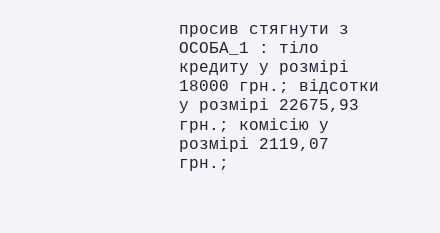просив стягнути з ОСОБА_1 : тіло кредиту у розмірі 18000 грн.; відсотки у розмірі 22675,93 грн.; комісію у розмірі 2119,07 грн.;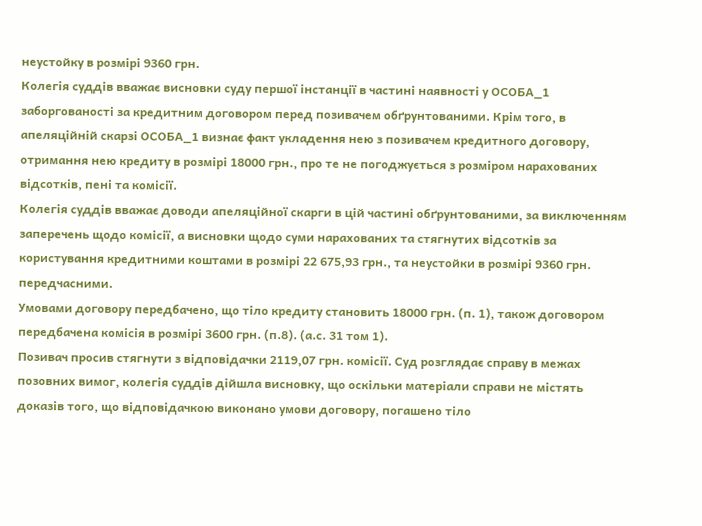неустойку в розмірі 9360 грн.
Колегія суддів вважає висновки суду першої інстанції в частині наявності у ОСОБА_1 заборгованості за кредитним договором перед позивачем обґрунтованими. Крім того, в апеляційній скарзі ОСОБА_1 визнає факт укладення нею з позивачем кредитного договору, отримання нею кредиту в розмірі 18000 грн., про те не погоджується з розміром нарахованих відсотків, пені та комісії.
Колегія суддів вважає доводи апеляційної скарги в цій частині обґрунтованими, за виключенням заперечень щодо комісії, а висновки щодо суми нарахованих та стягнутих відсотків за користування кредитними коштами в розмірі 22 675,93 грн., та неустойки в розмірі 9360 грн. передчасними.
Умовами договору передбачено, що тіло кредиту становить 18000 грн. (п. 1), також договором передбачена комісія в розмірі 3600 грн. (п.8). (а.с. 31 том 1).
Позивач просив стягнути з відповідачки 2119,07 грн. комісії. Суд розглядає справу в межах позовних вимог, колегія суддів дійшла висновку, що оскільки матеріали справи не містять доказів того, що відповідачкою виконано умови договору, погашено тіло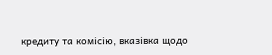кредиту та комісію, вказівка щодо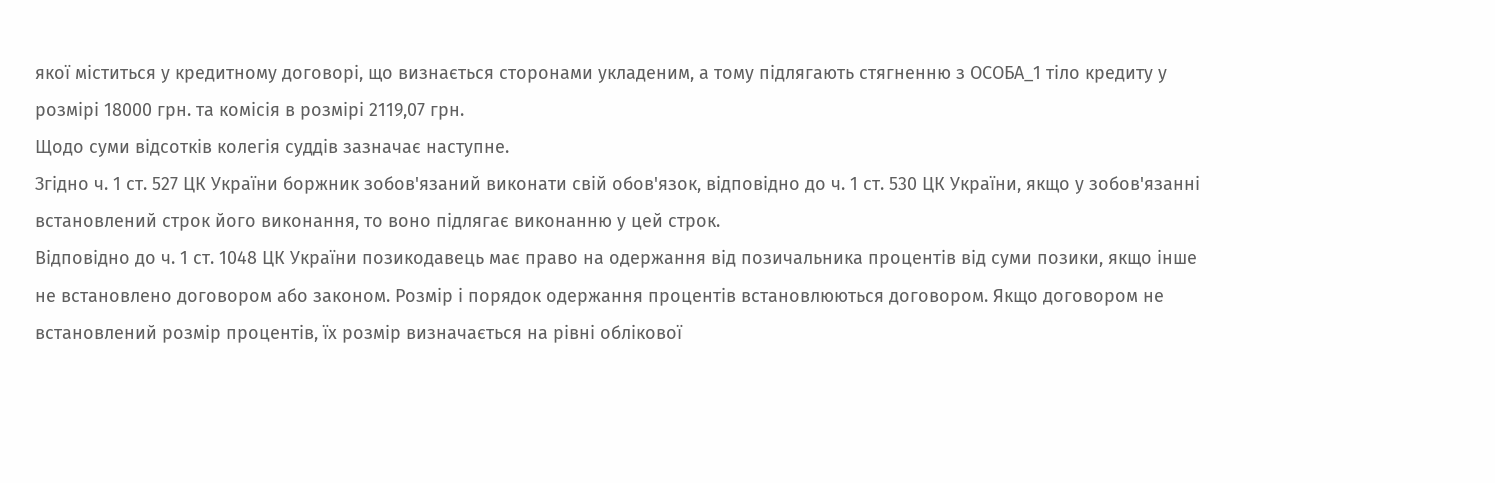якої міститься у кредитному договорі, що визнається сторонами укладеним, а тому підлягають стягненню з ОСОБА_1 тіло кредиту у розмірі 18000 грн. та комісія в розмірі 2119,07 грн.
Щодо суми відсотків колегія суддів зазначає наступне.
Згідно ч. 1 ст. 527 ЦК України боржник зобов'язаний виконати свій обов'язок, відповідно до ч. 1 ст. 530 ЦК України, якщо у зобов'язанні встановлений строк його виконання, то воно підлягає виконанню у цей строк.
Відповідно до ч. 1 ст. 1048 ЦК України позикодавець має право на одержання від позичальника процентів від суми позики, якщо інше не встановлено договором або законом. Розмір і порядок одержання процентів встановлюються договором. Якщо договором не встановлений розмір процентів, їх розмір визначається на рівні облікової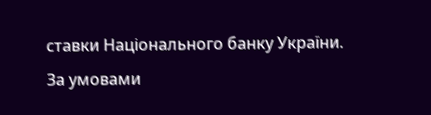ставки Національного банку України.
За умовами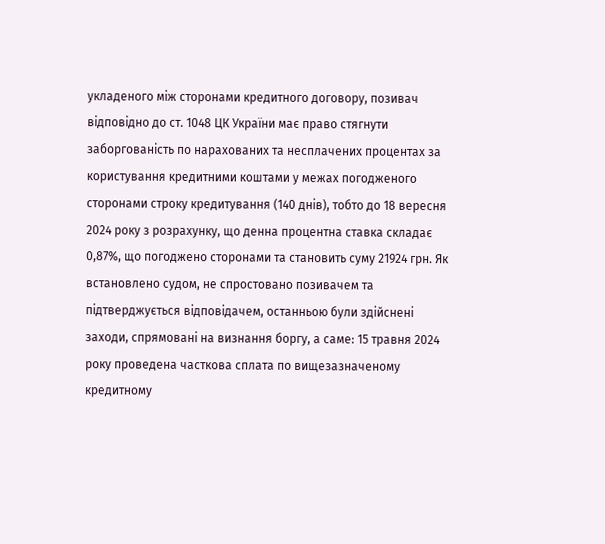укладеного між сторонами кредитного договору, позивач відповідно до ст. 1048 ЦК України має право стягнути заборгованість по нарахованих та несплачених процентах за користування кредитними коштами у межах погодженого сторонами строку кредитування (140 днів), тобто до 18 вересня 2024 року з розрахунку, що денна процентна ставка складає 0,87%, що погоджено сторонами та становить суму 21924 грн. Як встановлено судом, не спростовано позивачем та підтверджується відповідачем, останньою були здійснені заходи, спрямовані на визнання боргу, а саме: 15 травня 2024 року проведена часткова сплата по вищезазначеному кредитному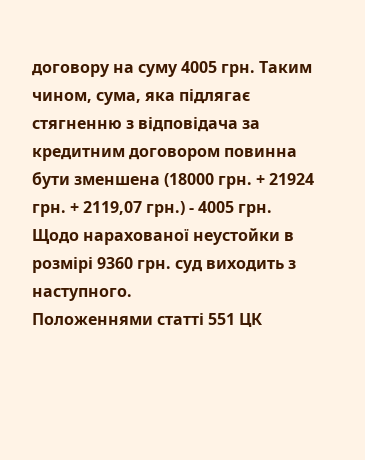договору на суму 4005 грн. Таким чином, сума, яка підлягає стягненню з відповідача за кредитним договором повинна бути зменшена (18000 грн. + 21924 грн. + 2119,07 грн.) - 4005 грн.
Щодо нарахованої неустойки в розмірі 9360 грн. суд виходить з наступного.
Положеннями статті 551 ЦК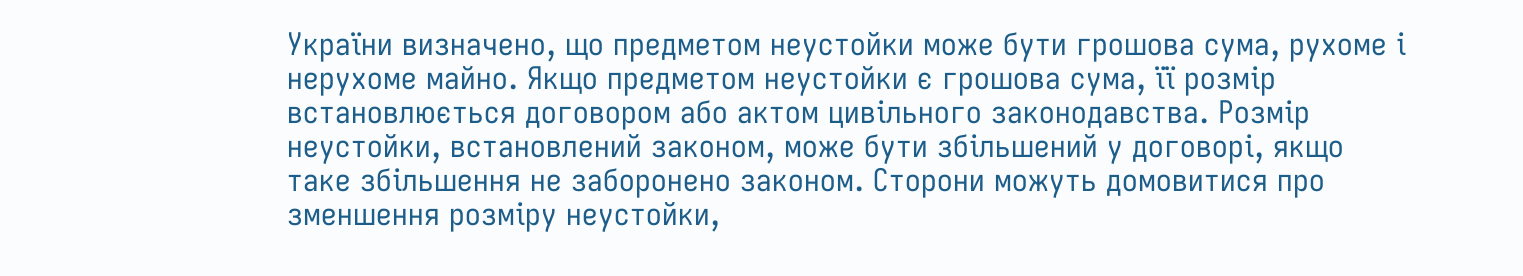України визначено, що предметом неустойки може бути грошова сума, рухоме і нерухоме майно. Якщо предметом неустойки є грошова сума, її розмір встановлюється договором або актом цивільного законодавства. Розмір неустойки, встановлений законом, може бути збільшений у договорі, якщо таке збільшення не заборонено законом. Сторони можуть домовитися про зменшення розміру неустойки,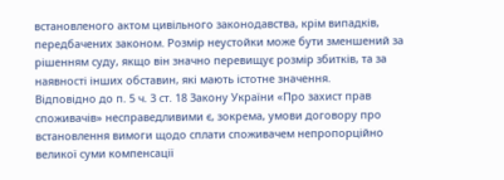встановленого актом цивільного законодавства, крім випадків, передбачених законом. Розмір неустойки може бути зменшений за рішенням суду, якщо він значно перевищує розмір збитків, та за наявності інших обставин, які мають істотне значення.
Відповідно до п. 5 ч. 3 ст. 18 Закону України «Про захист прав споживачів» несправедливими є, зокрема, умови договору про встановлення вимоги щодо сплати споживачем непропорційно великої суми компенсації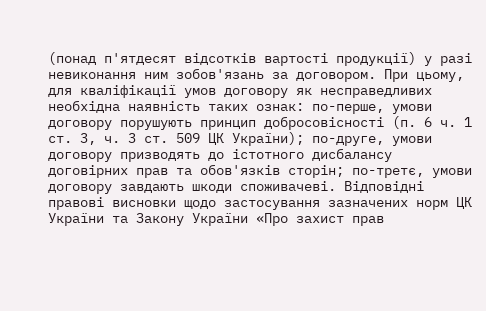(понад п'ятдесят відсотків вартості продукції) у разі невиконання ним зобов'язань за договором. При цьому, для кваліфікації умов договору як несправедливих необхідна наявність таких ознак: по-перше, умови договору порушують принцип добросовісності (п. 6 ч. 1 ст. 3, ч. 3 ст. 509 ЦК України); по-друге, умови договору призводять до істотного дисбалансу договірних прав та обов'язків сторін; по-третє, умови договору завдають шкоди споживачеві. Відповідні правові висновки щодо застосування зазначених норм ЦК України та Закону України «Про захист прав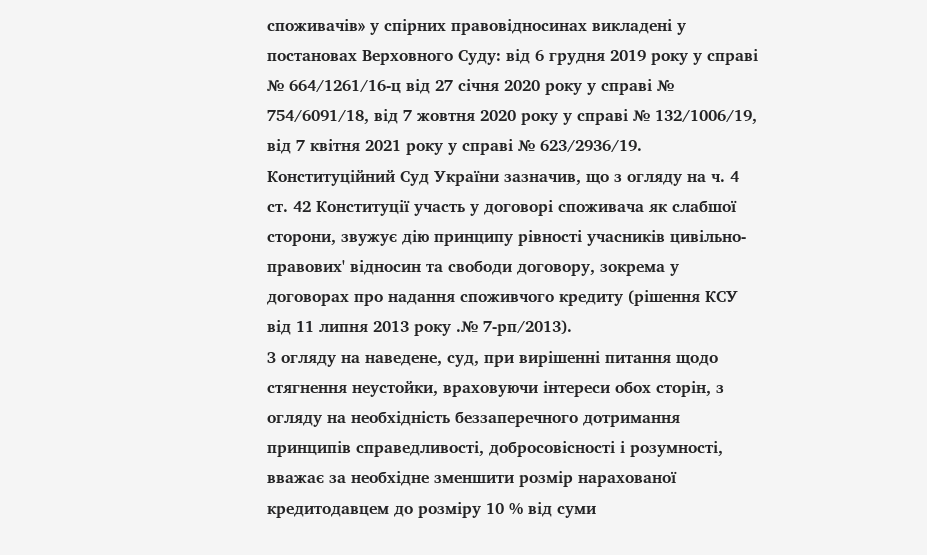споживачів» у спірних правовідносинах викладені у постановах Верховного Суду: від 6 грудня 2019 року у справі № 664/1261/16-ц від 27 січня 2020 року у справі № 754/6091/18, від 7 жовтня 2020 року у справі № 132/1006/19, від 7 квітня 2021 року у справі № 623/2936/19.
Конституційний Суд України зазначив, що з огляду на ч. 4 ст. 42 Конституції участь у договорі споживача як слабшої сторони, звужує дію принципу рівності учасників цивільно-правових' відносин та свободи договору, зокрема у договорах про надання споживчого кредиту (рішення КСУ від 11 липня 2013 року .№ 7-рп/2013).
З огляду на наведене, суд, при вирішенні питання щодо стягнення неустойки, враховуючи інтереси обох сторін, з огляду на необхідність беззаперечного дотримання принципів справедливості, добросовісності і розумності, вважає за необхідне зменшити розмір нарахованої кредитодавцем до розміру 10 % від суми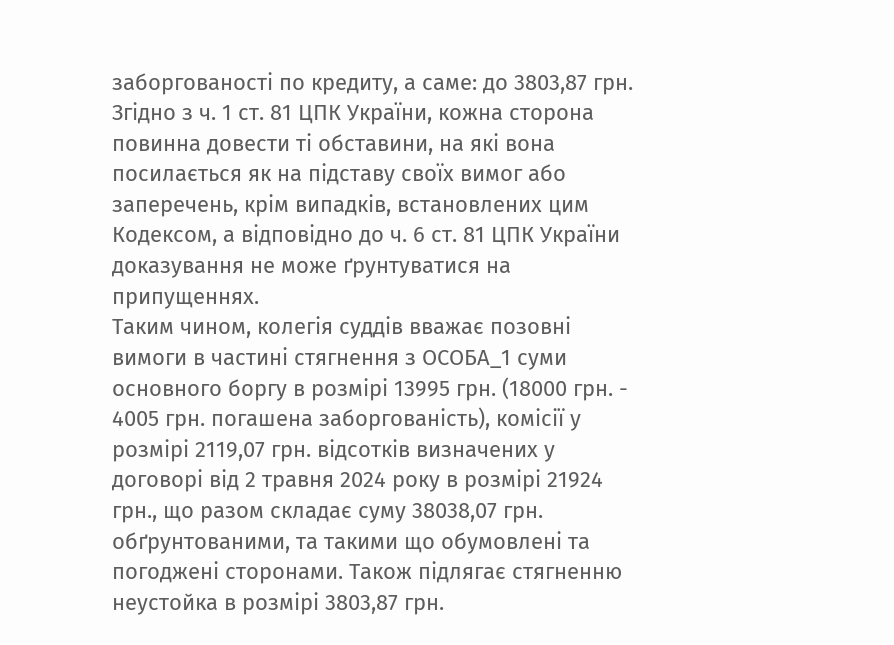заборгованості по кредиту, а саме: до 3803,87 грн.
Згідно з ч. 1 ст. 81 ЦПК України, кожна сторона повинна довести ті обставини, на які вона посилається як на підставу своїх вимог або заперечень, крім випадків, встановлених цим Кодексом, а відповідно до ч. 6 ст. 81 ЦПК України доказування не може ґрунтуватися на припущеннях.
Таким чином, колегія суддів вважає позовні вимоги в частині стягнення з ОСОБА_1 суми основного боргу в розмірі 13995 грн. (18000 грн. - 4005 грн. погашена заборгованість), комісії у розмірі 2119,07 грн. відсотків визначених у договорі від 2 травня 2024 року в розмірі 21924 грн., що разом складає суму 38038,07 грн. обґрунтованими, та такими що обумовлені та погоджені сторонами. Також підлягає стягненню неустойка в розмірі 3803,87 грн.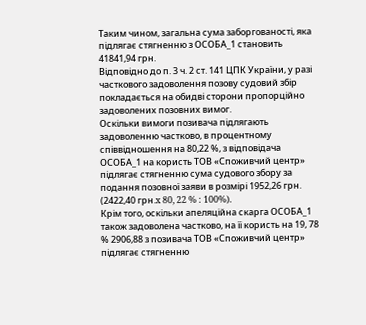Таким чином, загальна сума заборгованості, яка підлягає стягненню з ОСОБА_1 становить 41841,94 грн.
Відповідно до п. 3 ч. 2 ст. 141 ЦПК України, у разі часткового задоволення позову судовий збір покладається на обидві сторони пропорційно задоволених позовних вимог.
Оскільки вимоги позивача підлягають задоволенню частково, в процентному співвідношення на 80,22 %, з відповідача ОСОБА_1 на користь ТОВ «Споживчий центр» підлягає стягненню сума судового збору за подання позовної заяви в розмірі 1952,26 грн. (2422,40 грн.x 80, 22 % : 100%).
Крім того, оскільки апеляційна скарга ОСОБА_1 також задоволена частково, на її користь на 19, 78 % 2906,88 з позивача ТОВ «Споживчий центр» підлягає стягненню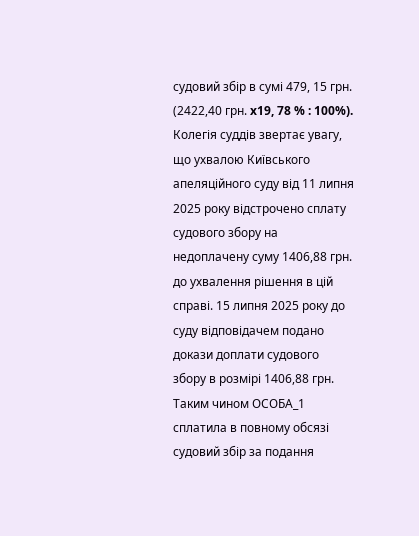судовий збір в сумі 479, 15 грн. (2422,40 грн. x19, 78 % : 100%).
Колегія суддів звертає увагу, що ухвалою Київського апеляційного суду від 11 липня 2025 року відстрочено сплату судового збору на недоплачену суму 1406,88 грн. до ухвалення рішення в цій справі. 15 липня 2025 року до суду відповідачем подано докази доплати судового збору в розмірі 1406,88 грн. Таким чином ОСОБА_1 сплатила в повному обсязі судовий збір за подання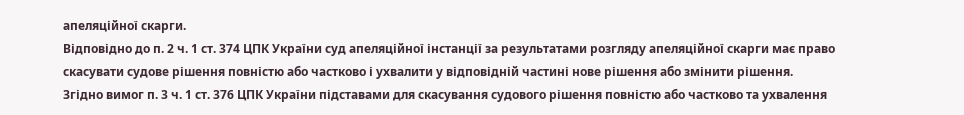апеляційної скарги.
Відповідно до п. 2 ч. 1 ст. 374 ЦПК України суд апеляційної інстанції за результатами розгляду апеляційної скарги має право скасувати судове рішення повністю або частково і ухвалити у відповідній частині нове рішення або змінити рішення.
Згідно вимог п. 3 ч. 1 ст. 376 ЦПК України підставами для скасування судового рішення повністю або частково та ухвалення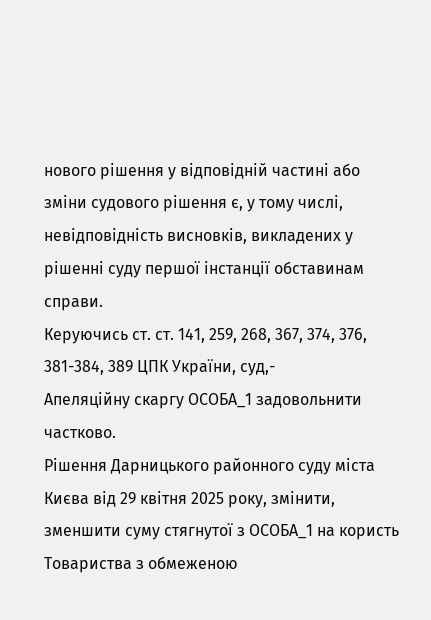нового рішення у відповідній частині або зміни судового рішення є, у тому числі, невідповідність висновків, викладених у рішенні суду першої інстанції обставинам справи.
Керуючись ст. ст. 141, 259, 268, 367, 374, 376, 381-384, 389 ЦПК України, суд,-
Апеляційну скаргу ОСОБА_1 задовольнити частково.
Рішення Дарницького районного суду міста Києва від 29 квітня 2025 року, змінити, зменшити суму стягнутої з ОСОБА_1 на користь Товариства з обмеженою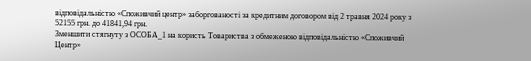відповідальністю «Споживчий центр» заборгованості за кредитним договором від 2 травня 2024 року з 52155 грн. до 41841,94 грн.
Зменшити стягнуту з ОСОБА_1 на користь Товариства з обмеженою відповідальністю «Споживчий Центр»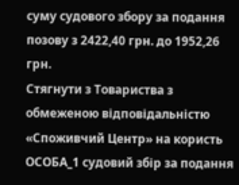суму судового збору за подання позову з 2422,40 грн. до 1952,26 грн.
Стягнути з Товариства з обмеженою відповідальністю «Споживчий Центр» на користь ОСОБА_1 судовий збір за подання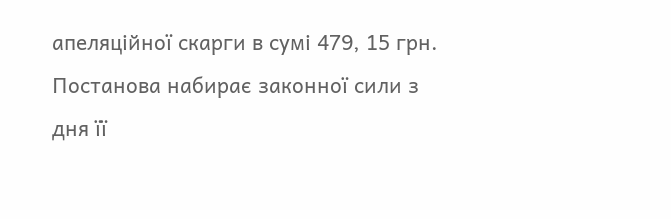апеляційної скарги в сумі 479, 15 грн.
Постанова набирає законної сили з дня її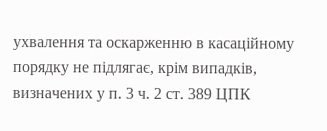ухвалення та оскарженню в касаційному порядку не підлягає, крім випадків, визначених у п. 3 ч. 2 ст. 389 ЦПК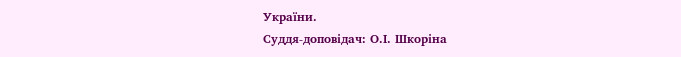України.
Суддя-доповідач: О.І. Шкоріна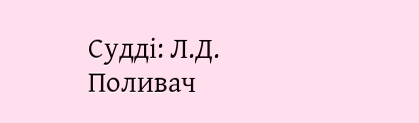Судді: Л.Д. Поливач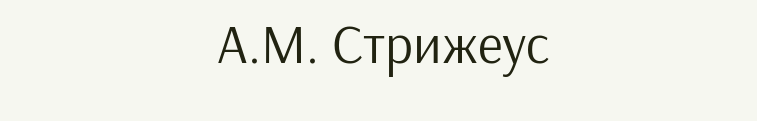А.М. Стрижеус